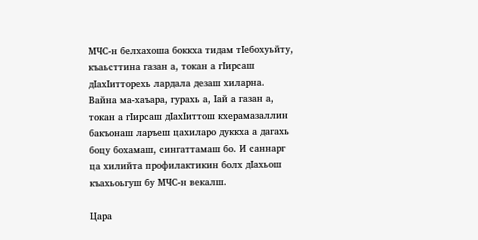МЧС-н белхахоша боккха тидам тIебохуьйту, къаьсттина газан а, токан а гIирсаш дIахIитторехь лардала дезаш хиларна.
Вайна ма-хаъара, гурахь а, Iай а газан а, токан а гIирсаш дIахIиттош кхерамазаллин бакъонаш ларъеш цахиларо дуккха а дагахь боцу бохамаш, сингаттамаш бо. И саннарг ца хилийта профилактикин болх дIахьош къахьоьгуш бу МЧС-н векалш.

Цара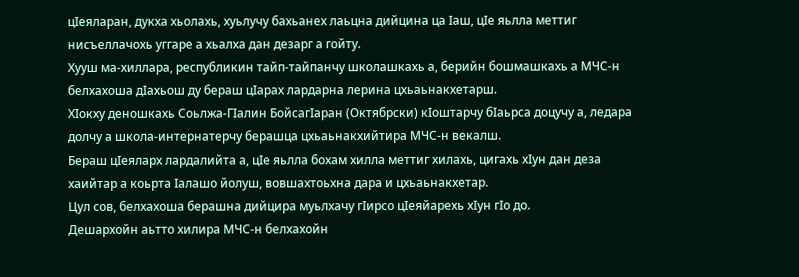цIеяларан, дукха хьолахь, хуьлучу бахьанех лаьцна дийцина ца Iаш, цIе яьлла меттиг нисъеллачохь уггаре а хьалха дан дезарг а гойту.
Хууш ма-хиллара, республикин тайп-тайпанчу школашкахь а, берийн бошмашкахь а МЧС-н белхахоша дIахьош ду бераш цIарах лардарна лерина цхьаьнакхетарш.
ХIокху деношкахь Соьлжа-ГӀалин БойсагӀаран (Октябрски) кӀоштарчу бӀаьрса доцучу а, ледара долчу а школа-интернатерчу берашца цхьаьнакхийтира МЧС-н векалш.
Бераш цIеяларх лардалийта а, цIе яьлла бохам хилла меттиг хилахь, цигахь хIун дан деза хаийтар а коьрта Iалашо йолуш, вовшахтоьхна дара и цхьаьнакхетар.
Цул сов, белхахоша берашна дийцира муьлхачу гIирсо цIеяйарехь хIун гIо до.
Дешархойн аьтто хилира МЧС-н белхахойн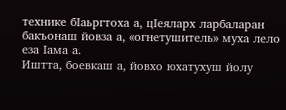технике бIаьргтоха а, цIеяларх ларбаларан бакъонаш йовза а, «огнетушитель» муха лело еза Iама а.
Иштта, боевкаш а, йовхо юхатухуш йолу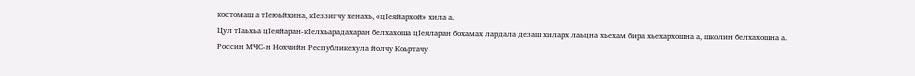костомаш а тIеюьйхина, кIеззигчу хенахь, «цIеяйархой» хила а.
Цул тӀаьхьа цӀеяйаран-кӀелхьарадахаран белхахоша цӀеяларан бохамах лардала дезаш хиларх лаьцна хьехам бира хьехархошна а, школин белхахошна а.
Россин МЧС-н Нохчийн Республикехула йолчу Коьртачу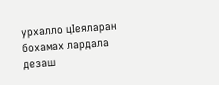урхалло цӀеяларан бохамах лардала дезаш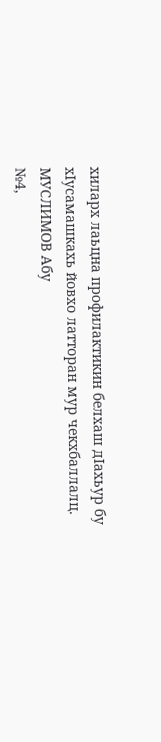хиларх лаьцна профилактикин белхаш дIахьур бу хIусамашкахь йовхо латторан мур чекхбаллалц.
МУСЛИМОВ Абу
№4,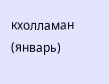кхолламан (январь)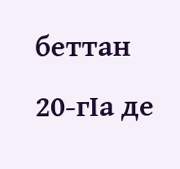беттан 20-гIа де